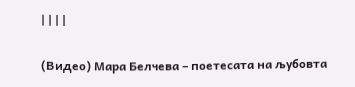| | | |

(Видео) Мара Белчева – поетесата на љубовта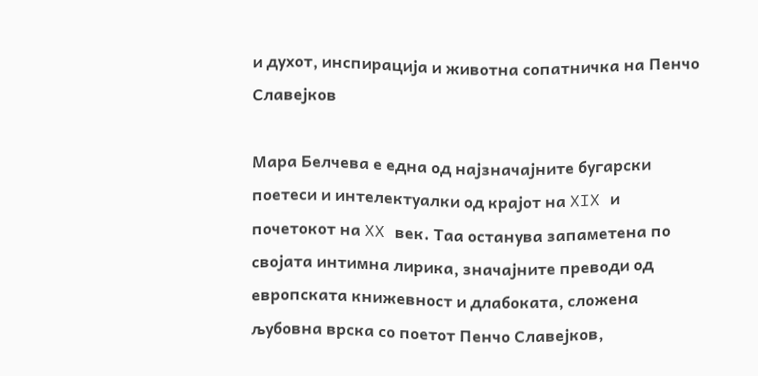и духот, инспирација и животна сопатничка на Пенчо Славејков

Мара Белчева е една од најзначајните бугарски поетеси и интелектуалки од крајот на XIX и почетокот на XX век. Таа останува запаметена по својата интимна лирика, значајните преводи од европската книжевност и длабоката, сложена љубовна врска со поетот Пенчо Славејков,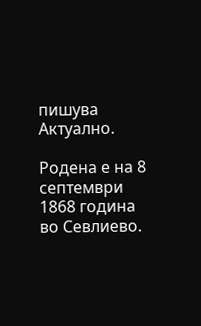пишува Актуално.

Родена е на 8 септември 1868 година во Севлиево.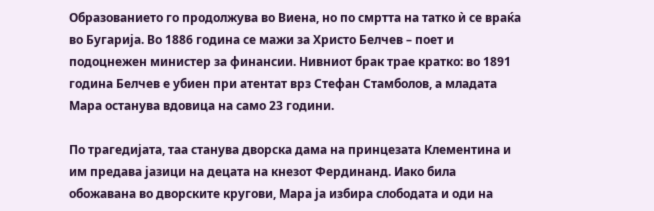Образованието го продолжува во Виена, но по смртта на татко ѝ се враќа во Бугарија. Во 1886 година се мажи за Христо Белчев – поет и подоцнежен министер за финансии. Нивниот брак трае кратко: во 1891 година Белчев е убиен при атентат врз Стефан Стамболов, а младата Мара останува вдовица на само 23 години.

По трагедијата, таа станува дворска дама на принцезата Клементина и им предава јазици на децата на кнезот Фердинанд. Иако била обожавана во дворските кругови, Мара ја избира слободата и оди на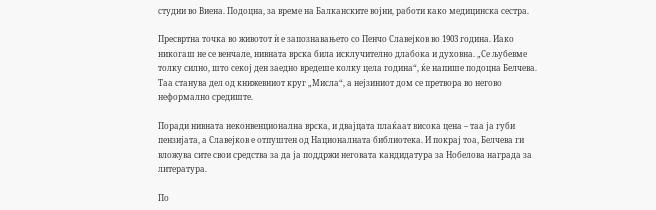студии во Виена. Подоцна, за време на Балканските војни, работи како медицинска сестра.

Пресвртна точка во животот ѝ е запознавањето со Пенчо Славејков во 1903 година. Иако никогаш не се венчале, нивната врска била исклучително длабока и духовна. „Се љубевме толку силно, што секој ден заедно вредеше колку цела година“, ќе напише подоцна Белчева. Таа станува дел од книжевниот круг „Мисла“, а нејзиниот дом се претвора во негово неформално средиште.

Поради нивната неконвенционална врска, и двајцата плаќаат висока цена – таа ја губи пензијата, а Славејков е отпуштен од Националната библиотека. И покрај тоа, Белчева ги вложува сите свои средства за да ја поддржи неговата кандидатура за Нобелова награда за литература.

По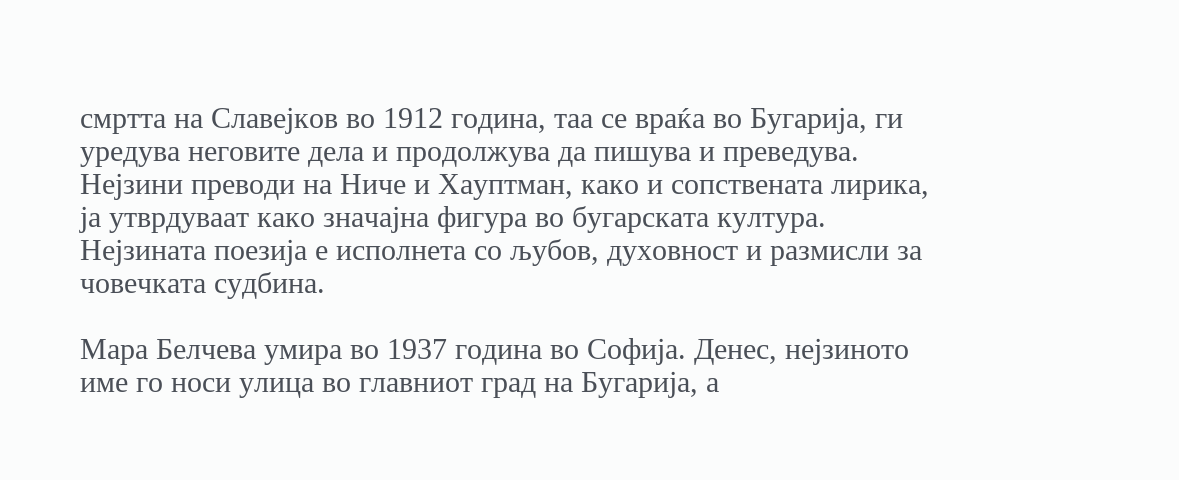смртта на Славејков во 1912 година, таа се враќа во Бугарија, ги уредува неговите дела и продолжува да пишува и преведува. Нејзини преводи на Ниче и Хауптман, како и сопствената лирика, ја утврдуваат како значајна фигура во бугарската култура. Нејзината поезија е исполнета со љубов, духовност и размисли за човечката судбина.

Мара Белчева умира во 1937 година во Софија. Денес, нејзиното име го носи улица во главниот град на Бугарија, а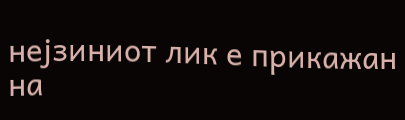нејзиниот лик е прикажан на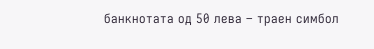банкнотата од 50 лева – траен симбол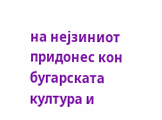на нејзиниот придонес кон бугарската култура и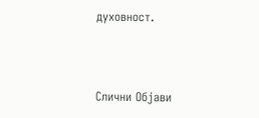духовност.



Слични Објави